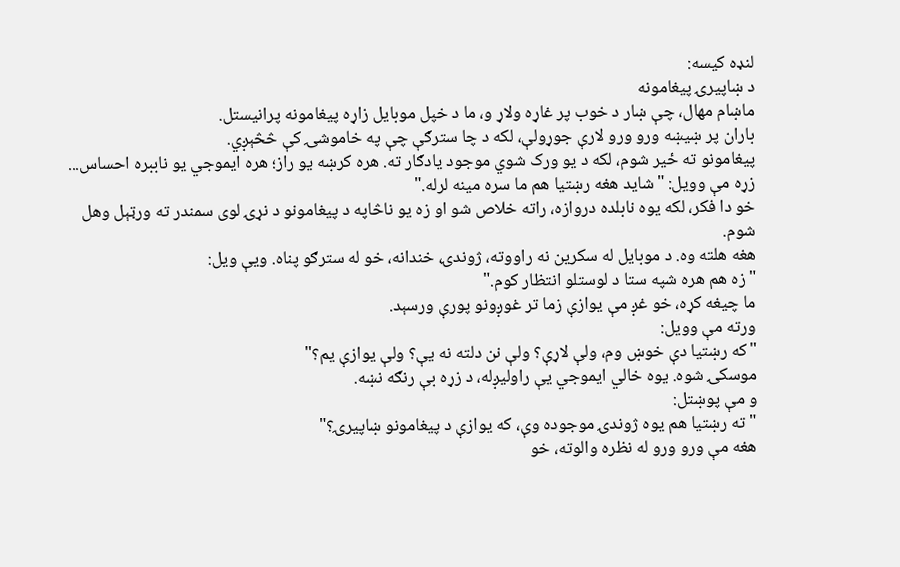لنډه کیسه:
د ښاپیرۍ پیغامونه
ماښام مهال، چې ښار د خوب پر غاړه ولاړ و، ما د خپل موبایل زاړه پیغامونه پرانیستل.
باران پر ښیښه ورو ورو لارې جوړولې، لکه د چا سترګې چې په خاموشۍ کې څڅېږي.
پیغامونو ته ځیر شوم، لکه د یو ورک شوي موجود یادګار ته. هره کرښه یو راز؛ هره ایموجي یو ناببره احساس... زړه مې وویل: "شاید هغه رښتیا هم ما سره مینه لرله."
خو دا فکر، لکه یوه نابلده دروازه، راته خلاص شو او زه یو ناڅاپه د پیغامونو د نړۍ لوی سمندر ته ورټېل وهل شوم.
هغه هلته وه. د موبایل له سکرین نه راووته، ژوندۍ، خندانه، خو له سترګو پناه. ویې ویل:
"زه هم هره شپه ستا د لوستلو انتظار کوم."
ما چیغه کړه، خو غږ مې یوازې زما تر غوږونو پورې ورسېد.
ورته مې وویل:
"که رښتیا دې خوښ وم، ولې لاړې؟ ولې نن دلته نه یې؟ ولې یوازې یم؟"
موسکۍ شوه. یوه خالي ایموجي یې راولیږله، د زړه بې رنګه نښه.
و مې پوښتل:
"ته رښتیا هم یوه ژوندۍ موجوده وې، که یوازې د پیغامونو ښاپیرۍ؟"
هغه مې ورو ورو له نظره والوته، خو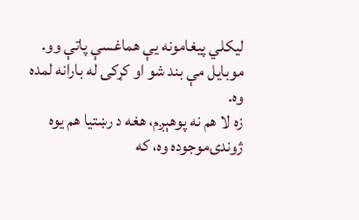لیکلي پیغامونه یې هماغسې پاتې وو.
موبایل مې بند شو او کړکۍ له بارانه لمده وه.
زه لا هم نه پوهېږم، هغه د رښتیا هم یوه ژوندۍموجوده وه، که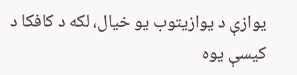یوازې د یوازیتوب یو خیال، لکه د کافکا د کیسې یوه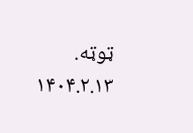ټوټه.
۱۴۰۴.۲.۱۳